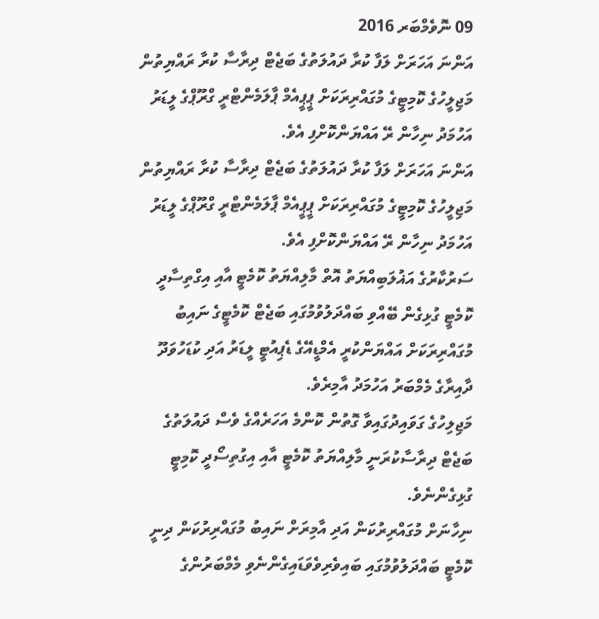09 ނޮވެމްބަރ 2016
އަންނަ އަހަރަށް ލަފާ ކުރާ ދައުލަތުގެ ބަޖެޓް ދިރާސާ ކުރާ ރައްޔިތުން މަޖިލީހުގެ ކޮމިޓީގެ މުގައްރިރަކަށް ޕީޕީއެމް ޕާލަމެންޓްރީ ގްރޫޕްގެ ލީޑަރު އަހުމަދު ނިހާން ރޭ އައްޔަންކޮށްފި އެވެ.
އަންނަ އަހަރަށް ލަފާ ކުރާ ދައުލަތުގެ ބަޖެޓް ދިރާސާ ކުރާ ރައްޔިތުން މަޖިލީހުގެ ކޮމިޓީގެ މުގައްރިރަކަށް ޕީޕީއެމް ޕާލަމެންޓްރީ ގްރޫޕްގެ ލީޑަރު އަހުމަދު ނިހާން ރޭ އައްޔަންކޮށްފި އެވެ.
ސަރުކާރުގެ އަޣުލަބިއްޔަތު އޮތް މާލިއްޔަތު ކޮމެޓީ އާއި އިގްތިސާދީ ކޮމެޓީ ގުޅިގެން ބޭއްވި ބައްދަލުވުމުގައި ބަޖެޓް ކޮމެޓީގެ ނައިބު މުގައްރިރަކަށް އައްޔަންކުރީ އެމްޑީއޭގެ ޑެޕިއުޓީ ލީޑަރު އަދި ކުޑަހުވަދޫ ދާއިރާގެ މެމްބަރު އަހުމަދު އާމިރެވެ.
މަޖިލިހުގެ ގަވައިދުގައިވާ ގޮތުން ކޮންމެ އަހަރެއްގެ ވެސް ދައުލަތުގެ ބަޖެޓް ދިރާސާކުރަނީ މާލިއްޔަތު ކޮމެޓީ އާއި އިގުތިސޯދީ ކޮމިޓީ ގުޅިގެންނެވެ.
ނިހާނަށް މުގައްރިރުކަން އަދި އާމިރަށް ނައިބު މުގައްރިރުކަން ދިނީ ކޮމެޓީ ބައްދަލުވުމުގައި ބައިވެރިވެވަޑައިގެންނެވި މެމްބަރުންގެ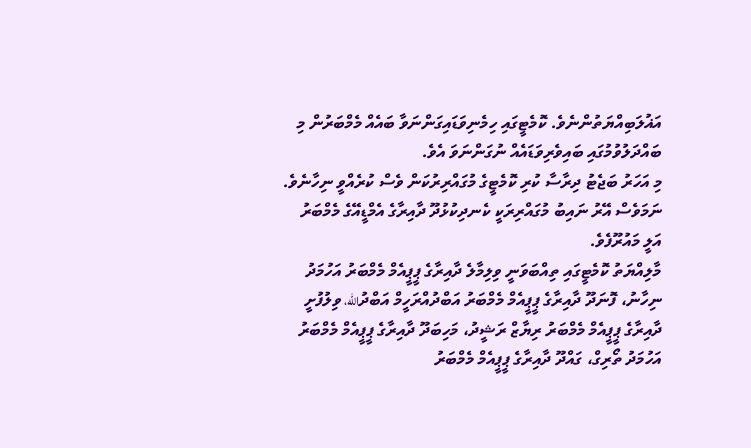އަޣުލަބިއްޔަތުންނެވެ. ކޮމެޓީގައި ހިމެނިވަޑައިގަންނަވާ ބައެއް މެމްބަރުން މި ބައްދަލުވުމުގައި ބައިވެރިވަޑައެއް ނުގަންނަވަ އެވެ.
މި އަހަރު ބަޖެޓު ދިރާސާ ކުރި ކޮމެޓީގެ މުގައްރިރުކަން ވެސް ކުރެއްވީ ނިހާނެވެ. ނަމަވެސް އޭރު ނައިބު މުގައްރިރަކީ ކެނދިކުޅުދޫ ދާއިރާގެ އެމްޑީއޭގެ މެމްބަރު އަލީ މައުރޫފެވެ.
މާލިއްޔަތު ކޮމެޓީގައި ތިއްބަވަނީ ވިލިމާލެ ދާއިރާގެ ޕީޕީއެމް މެމްބަރު އަހުމަދު ނިހާނު، ފޮނަދޫ ދާއިރާގެ ޕީޕީއެމް މެމްބަރު އަބްދުއްރަހީމް އަބްދުالله، ވިލުފުށީ ދާއިރާގެ ޕީޕީއެމް މެމްބަރު ރިޔާޒް ރަޝީދު، މަހިބަދޫ ދާއިރާގެ ޕީޕީއެމް މެމްބަރު އަހުމަދު ތޯރިގް، ގައްދޫ ދާއިރާގެ ޕީޕީއެމް މެމްބަރު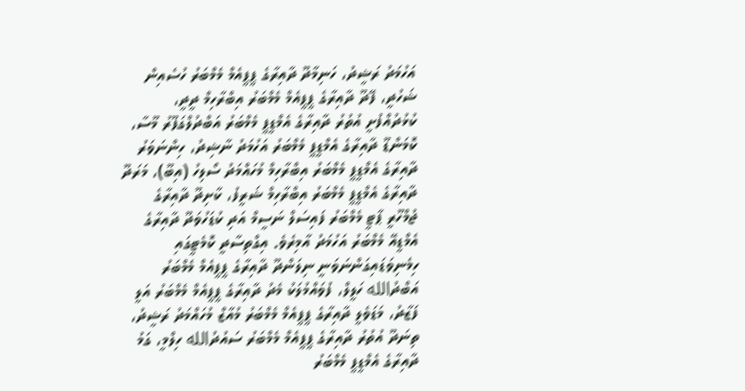އަހުމަދު ރަޝީދު، ހަނިމާދޫ ދާއިރާގެ ޕީޕީއެމް މެމްބަރު ހުސެއިން ޝަހުދީ، ފޭދޫ ދާއިރާގެ ޕީޕީއެމް މެމްބަރު އިބްރާހިމް ދީދީ، ކުޅުދުއްފުށީ އުތުރު ދާއިރާގެ އެމްޑީޕީ މެމްބަރު އަބްދުލްގަފޫރު މޫސާ، ކޮމަންޑޫ ދާއިރާގެ އެމްޑީޕީ މެމްބަރު އަހުމަދު ނާޝިދު، ހިންނަވަރު ދާއިރާގެ އެމްޑީޕީ މެމްބަރު އިބްރާހިމް މުހައްމަދު ސޯލިހު (އިބޫ)، މަރަދޫ ދާއިރާގެ އެމްޑީޕީ މެމްބަރު އިބްރާހިމް ޝަރީފު، ކާށިދޫ ދާއިރާގެ ޖުމްހޫރީ ޕާޓީ މެމްބަރު ފައިސަލް ނަސީމް އަދި ކުޑަހުވަދޫ ދާއިރާގެ އެމްޑީއޭ މެމްބަރު އަހުމަދު އާމިރެވެ. އިގްތިސާދީ ކޮމެޓީގައި ހިމެނިވަޑައިގަންނަވަނީ ނިލަންދޫ ދާއިރާގެ ޕީޕީއެމް މެމްބަރު އަބްދުالله ހަލީލް، ފުވައްމުލަކު މެދު ދާއިރާގެ ޕީޕީއެމް މެމްބަރު އަލީ ފަޒާދު، މަޑަވެލީ ދާއިރާގެ ޕީޕީއެމް މެމްބަރު މުއާޒް މުހައްމަދު ރަޝީދު، ތިނަދޫ އުތުރު ދާއިރާގެ ޕީޕީއެމް މެމްބަރު ސައުދުالله ހިލްމީ، ގަމު ދާއިރާގެ އެމްޑީޕީ މެމްބަރު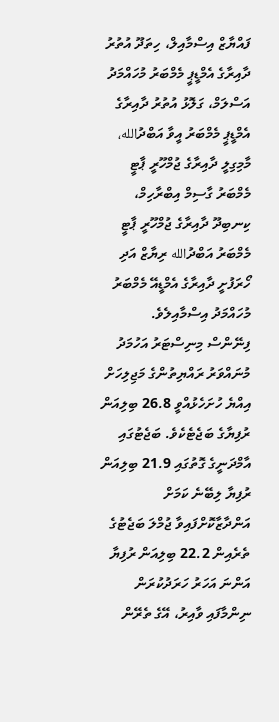ފައްޔާޒް އިސްމާއިލް، ހިތަދޫ އުތުރު ދާއިރާގެ އެމްޑީޕީ މެމްބަރު މުހައްމަދު އަސްލަމް، ގަލޮޅު އުތުރު ދާއިރާގެ އެމްޑީޕީ މެމްބަރު އީވާ އަބްދުالله، މާމިގިލީ ދާއިރާގެ ޖުމްހޫރީ ޕާޓީ މެމްބަރު ގާސިމް އިބްރާހިމް، ކިނބިދޫ ދާއިރާގެ ޖުމްހޫރީ ޕާޓީ މެމްބަރު އަބްދުالله ރިޔާޒް އަދި ހޯރަފުށީ ދާއިރާގެ އެމްޑީއޭ މެމްބަރު މުހައްމަދު އިސްމާއިލެވެ.
ފިނޭންސް މިނިސްޓަރު އަހުމަދު މުނައްވަރު ރައްޔިތުންގެ މަޖިލިހަށް އިއްޔެ ހުށަހެޅުއްވީ 26.8 ބިލިއަން ރުފިޔާގެ ބަޖެޓެކެވެ. ބަޖެޓުގައި އާމްދަނީގެ ގޮތުގައި 21.9 ބިލިއަން ރުފިޔާ ލިބޭނެ ކަމަށް އަންދާޒާކޮށްފައިވާ ޖުމްލަ ބަޖެޓުގެ ތެރެއިން 22.2 ބިލިއަން ރުފިޔާ އަންނަ އަހަރު ހަރަދުކުރަން ނިންމާފައި ވާއިރު، އޭގެ ތެރޭން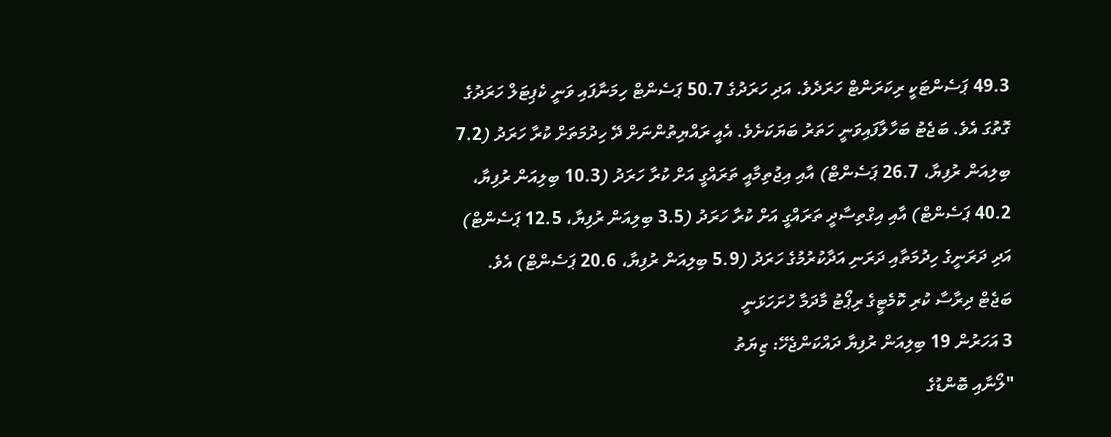49.3 ޕަސެންޓަކީ ރިކަރަންޓް ހަރަދެވެ. އަދި ހަރަދުގެ 50.7 ޕަސެންޓް ހިމަނާފައި ވަނީ ކެޕިޓަލް ހަރަދުގެ ގޮތުގަ އެވެ. ބަޖެޓު ބަހާލާފައިވަނީ ހަތަރު ބަޔަކަށެވެ. އެއީ ރައްޔިތުންނަށް ދޭ ހިދުމަތަށް ކުރާ ހަރަދު (7.2 ބިލިއަން ރުފިޔާ، 26.7 ޕަސެންޓް) އާއި އިޖުތިމާއީ ތަރައްގީ އަށް ކުރާ ހަރަދު (10.3 ބިލިއަން ރުފިޔާ، 40.2 ޕަސެންޓް) އާއި އިގްތިސާދީ ތަރައްގީ އަށް ކުރާ ހަރަދު (3.5 ބިލިއަން ރުފިޔާ، 12.5 ޕަސެންޓް) އަދި ދަރަނީގެ ހިދުމަތާއި ދަރަނި އަދާކުރުމުގެ ހަރަދު (5.9 ބިލިއަން ރުފިޔާ، 20.6 ޕަސެންޓް) އެވެ.
ބަޖެޓް ދިރާސާ ކުރި ކޮމެޓީގެ ރިޕޯޓު މާދަމާ ހުށަހަޅަނީ
3 އަހަރުން 19 ބިލިއަން ރުފިޔާ ދައްކަންޖެހޭ: ޒިޔަތު
"ލޯނާއި ބޮންޑުގެ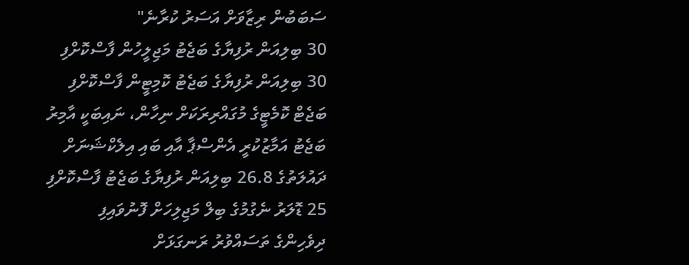ސަބަބުން ރިޒާވަށް އަސަރު ކުރާނެ"
30 ބިލިއަން ރުފިޔާގެ ބަޖެޓު މަޖިލީހުން ފާސްކޮށްފި
30 ބިލިއަން ރުފިޔާގެ ބަޖެޓު ކޮމިޓީން ފާސްކޮށްފި
ބަޖެޓް ކޮމެޓީގެ މުގައްރިރަކަށް ނިހާން، ނައިބަކީ އާމިރު
ބަޖެޓު އަމާޒުކުރީ އެންސްޕާ އާއި ބައި އިލެކްޝަނަށް
ދައުލަތުގެ 26.8 ބިލިއަން ރުފިޔާގެ ބަޖެޓު ފާސްކޮށްފި
25 ޑޮލަރު ނެގުމުގެ ބިލް މަޖިލިހަށް ފޮނުވައިފި
ދިވެހިންގެ ތަސައްވުރު ރަނގަޅަށް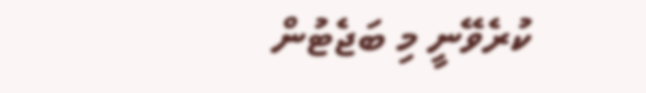ކުރެވޭނީ މި ބަޖެޓުން